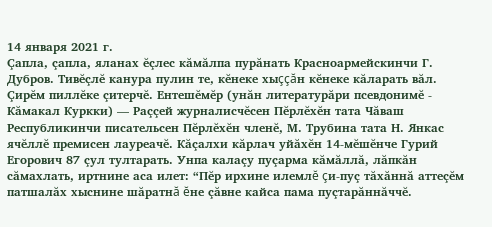14 января 2021 г.
Çапла, çапла, яланах ĕçлес кăмăлпа пурăнать Красноармейскинчи Г. Дубров. Тивĕçлĕ канура пулин те, кĕнеке хыççăн кĕнеке кăларать вăл. Çирĕм пиллĕке çитерчĕ. Ентешĕмĕр (унăн литературăри псевдонимĕ - Кăмакал Куркки) — Раççей журналисчĕсен Пĕрлĕхĕн тата Чăваш Республикинчи писательсен Пĕрлĕхĕн членĕ, М. Трубина тата Н. Янкас ячĕллĕ премисен лауреачĕ. Кăçалхи кăрлач уйăхĕн 14-мĕшĕнче Гурий Егорович 87 çул тултарать. Унпа калаçу пуçарма кăмăллă, лăпкăн сăмахлать, иртнине аса илет: “Пĕр ирхине илемлĕ çи-пуç тăхăннă аттеçĕм патшалăх хыснине шăратнă ĕне çăвне кайса пама пуçтарăннăччĕ.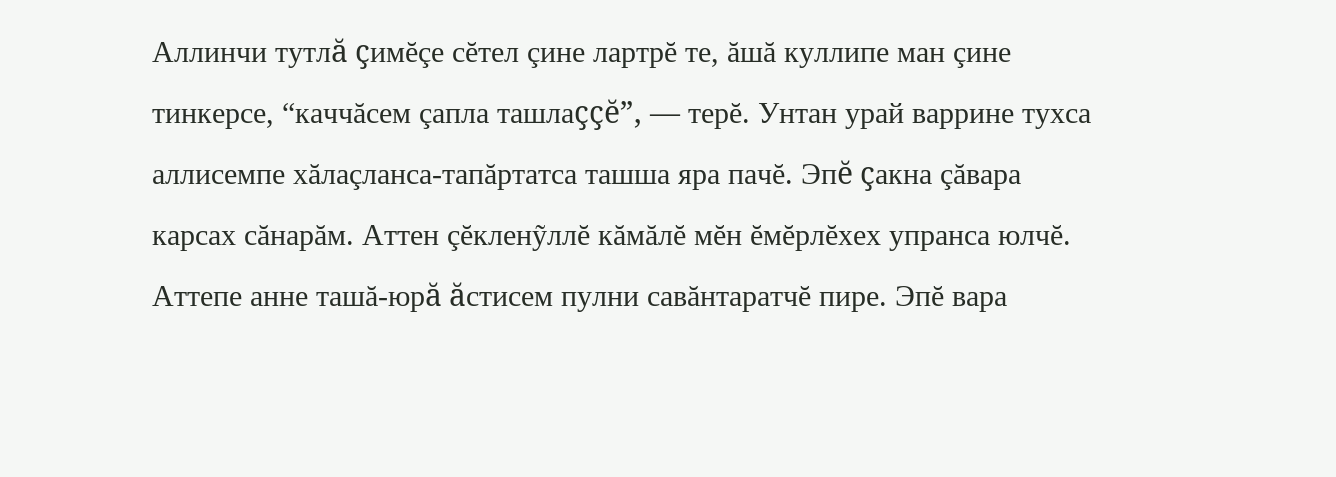Аллинчи тутлă çимĕçе сĕтел çине лартрĕ те, ăшă куллипе ман çине тинкерсе, “каччăсем çапла ташлаççĕ”, — терĕ. Унтан урай варрине тухса аллисемпе хăлаçланса-тапăртатса ташша яра пачĕ. Эпĕ çакна çăвара карсах сăнарăм. Аттен çĕкленỹллĕ кăмăлĕ мĕн ĕмĕрлĕхех упранса юлчĕ. Аттепе анне ташă-юрă ăстисем пулни савăнтаратчĕ пире. Эпĕ вара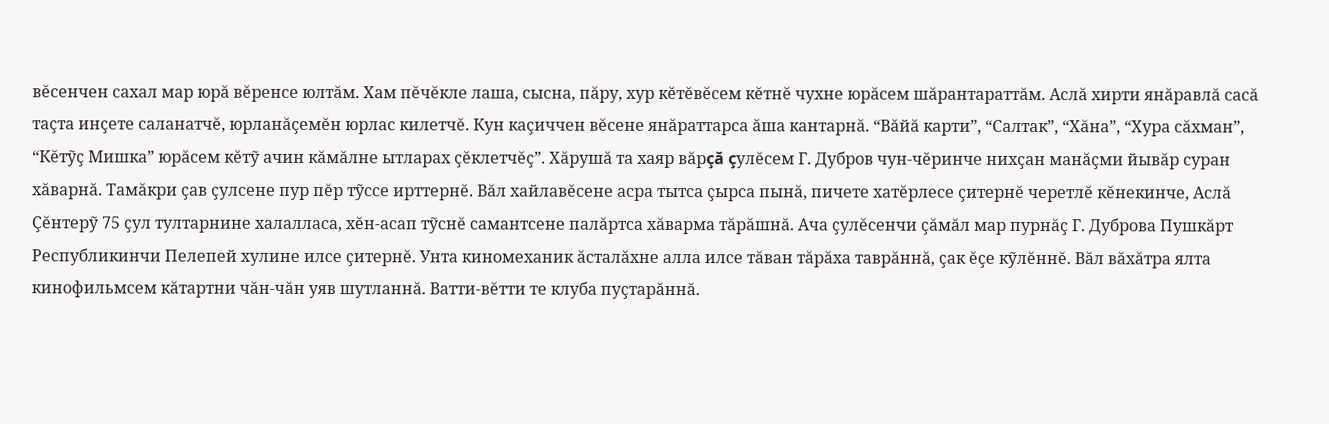вĕсенчен сахал мар юрă вĕренсе юлтăм. Хам пĕчĕкле лаша, сысна, пăру, хур кĕтĕвĕсем кĕтнĕ чухне юрăсем шăрантараттăм. Аслă хирти янăравлă сасă таçта инçете саланатчĕ, юрланăçемĕн юрлас килетчĕ. Кун каçиччен вĕсене янăраттарса ăша кантарнă. “Вăйă карти”, “Салтак”, “Хăна”, “Хура сăхман”, “Кĕтỹç Мишка” юрăсем кĕтỹ ачин кăмăлне ытларах çĕклетчĕç”. Хăрушă та хаяр вăрçă çулĕсем Г. Дубров чун-чĕринче нихçан манăçми йывăр суран хăварнă. Тамăкри çав çулсене пур пĕр тỹссе ирттернĕ. Вăл хайлавĕсене асра тытса çырса пынă, пичете хатĕрлесе çитернĕ черетлĕ кĕнекинче, Аслă Çĕнтерỹ 75 çул тултарнине халалласа, хĕн-асап тỹснĕ самантсене палăртса хăварма тăрăшнă. Ача çулĕсенчи çăмăл мар пурнăç Г. Дуброва Пушкăрт Республикинчи Пелепей хулине илсе çитернĕ. Унта киномеханик ăсталăхне алла илсе тăван тăрăха таврăннă, çак ĕçе кỹлĕннĕ. Вăл вăхăтра ялта кинофильмсем кăтартни чăн-чăн уяв шутланнă. Ватти-вĕтти те клуба пуçтарăннă.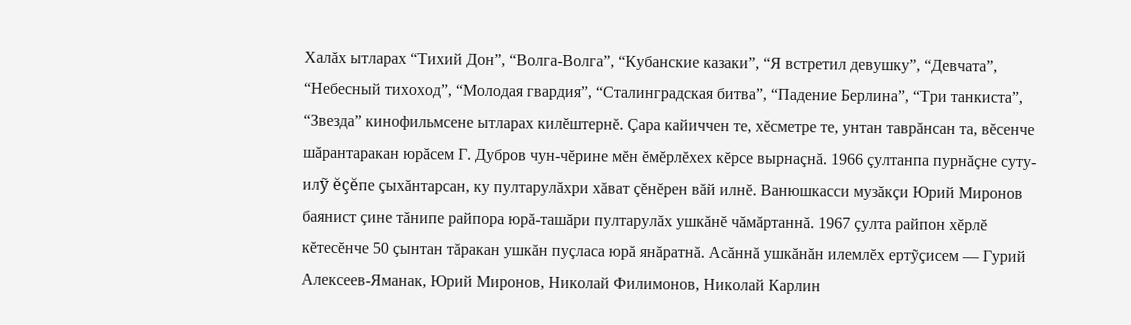Халăх ытларах “Тихий Дон”, “Волга-Волга”, “Кубанские казаки”, “Я встретил девушку”, “Девчата”, “Небесный тихоход”, “Молодая гвардия”, “Сталинградская битва”, “Падение Берлина”, “Три танкиста”, “Звезда” кинофильмсене ытларах килĕштернĕ. Çара кайиччен те, хĕсметре те, унтан таврăнсан та, вĕсенче шăрантаракан юрăсем Г. Дубров чун-чĕрине мĕн ĕмĕрлĕхех кĕрсе вырнаçнă. 1966 çултанпа пурнăçне суту-илỹ ĕçĕпе çыхăнтарсан, ку пултарулăхри хăват çĕнĕрен вăй илнĕ. Ванюшкасси музăкçи Юрий Миронов баянист çине тăнипе райпора юрă-ташăри пултарулăх ушкăнĕ чăмăртаннă. 1967 çулта райпон хĕрлĕ кĕтесĕнче 50 çынтан тăракан ушкăн пуçласа юрă янăратнă. Асăннă ушкăнăн илемлĕх ертỹçисем — Гурий Алексеев-Яманак, Юрий Миронов, Николай Филимонов, Николай Карлин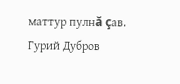маттур пулнă çав. Гурий Дубров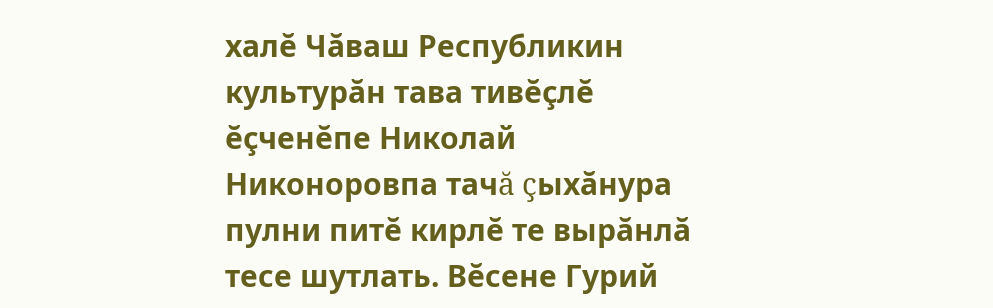халĕ Чăваш Республикин культурăн тава тивĕçлĕ ĕçченĕпе Николай Никоноровпа тачă çыхăнура пулни питĕ кирлĕ те вырăнлă тесе шутлать. Вĕсене Гурий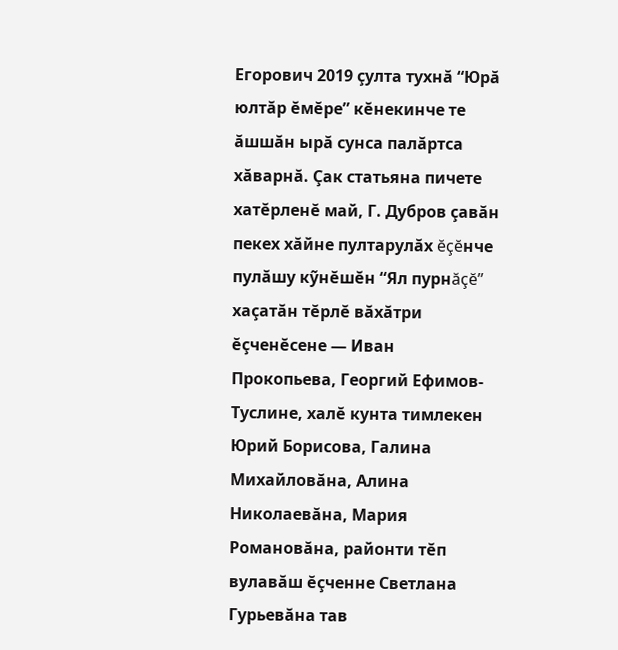Егорович 2019 çулта тухнă “Юрă юлтăр ĕмĕре” кĕнекинче те ăшшăн ырă сунса палăртса хăварнă. Çак статьяна пичете хатĕрленĕ май, Г. Дубров çавăн пекех хăйне пултарулăх ĕçĕнче пулăшу кỹнĕшĕн “Ял пурнăçĕ” хаçатăн тĕрлĕ вăхăтри ĕçченĕсене — Иван Прокопьева, Георгий Ефимов-Туслине, халĕ кунта тимлекен Юрий Борисова, Галина Михайловăна, Алина Николаевăна, Мария Романовăна, районти тĕп вулавăш ĕçченне Светлана Гурьевăна тав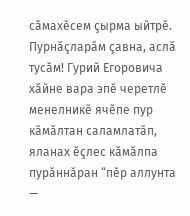сăмахĕсем çырма ыйтрĕ. Пурнăçларăм çавна, аслă тусăм! Гурий Егоровича хăйне вара эпĕ черетлĕ менелникĕ ячĕпе пур кăмăлтан саламлатăп, яланах ĕçлес кăмăлпа пурăннăран “пĕр аллунта —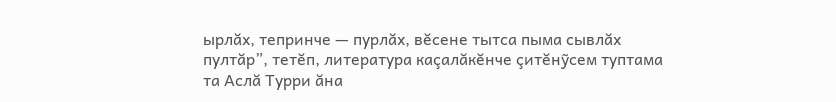ырлăх, тепринче — пурлăх, вĕсене тытса пыма сывлăх пултăр”, тетĕп, литература каçалăкĕнче çитĕнỹсем туптама та Аслă Турри ăна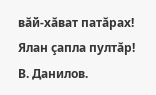вăй-хăват патăрах! Ялан çапла пултăр! В. Данилов.